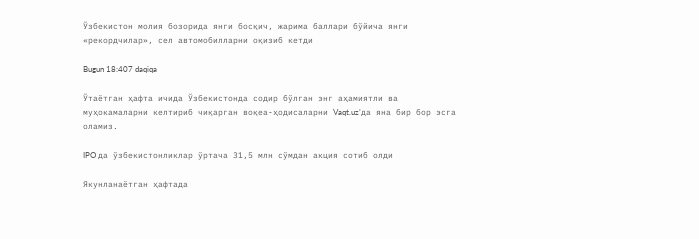Ўзбекистон молия бозорида янги босқич, жарима баллари бўйича янги «рекордчилар», сел автомобилларни оқизиб кетди

Bugun 18:407 daqiqa

Ўтаётган ҳафта ичида Ўзбекистонда содир бўлган энг аҳамиятли ва муҳокамаларни келтириб чиқарган воқеа-ҳодисаларни Vaqt.uz’да яна бир бор эсга оламиз.

IPO да ўзбекистонликлар ўртача 31,5 млн сўмдан акция сотиб олди

Якунланаётган ҳафтада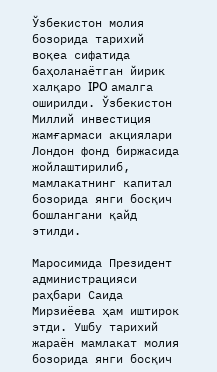Ўзбекистон молия бозорида тарихий воқеа сифатида баҳоланаётган йирик халқаро IPO амалга оширилди. Ўзбекистон Миллий инвестиция жамғармаси акциялари Лондон фонд биржасида жойлаштирилиб, мамлакатнинг капитал бозорида янги босқич бошлангани қайд этилди.

Маросимида Президент администрацияси раҳбари Саида Мирзиёева ҳам иштирок этди. Ушбу тарихий жараён мамлакат молия бозорида янги босқич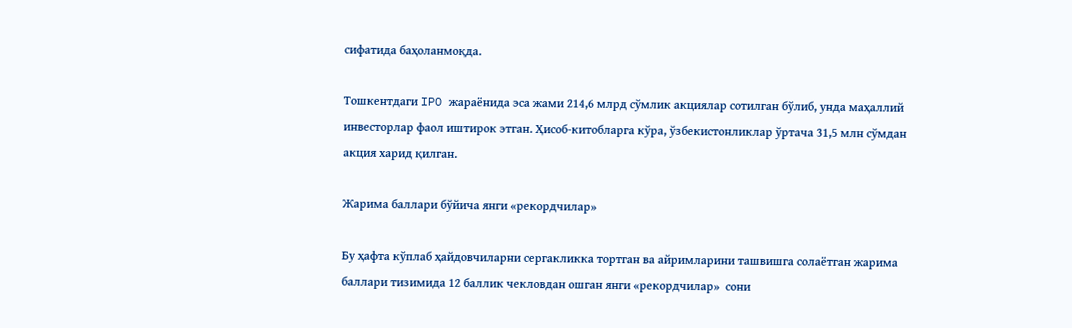сифатида баҳоланмоқда.

Тошкентдаги IPO жараёнида эса жами 214,6 млрд сўмлик акциялар сотилган бўлиб, унда маҳаллий инвесторлар фаол иштирок этган. Ҳисоб-китобларга кўра, ўзбекистонликлар ўртача 31,5 млн сўмдан акция харид қилган.

Жарима баллари бўйича янги «рекордчилар»

Бу ҳафта кўплаб ҳайдовчиларни сергакликка тортган ва айримларини ташвишга солаётган жарима баллари тизимида 12 баллик чекловдан ошган янги «рекордчилар»  сони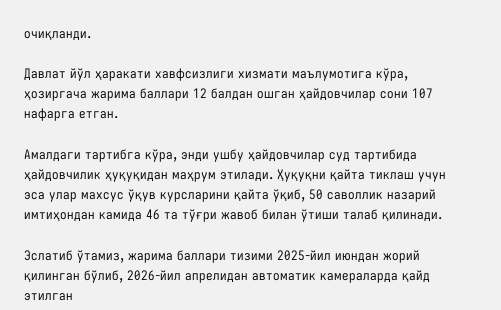очиқланди.

Давлат йўл ҳаракати хавфсизлиги хизмати маълумотига кўра, ҳозиргача жарима баллари 12 балдан ошган ҳайдовчилар сони 107 нафарга етган.

Амалдаги тартибга кўра, энди ушбу ҳайдовчилар суд тартибида ҳайдовчилик ҳуқуқидан маҳрум этилади. Ҳуқуқни қайта тиклаш учун эса улар махсус ўқув курсларини қайта ўқиб, 50 саволлик назарий имтиҳондан камида 46 та тўғри жавоб билан ўтиши талаб қилинади.

Эслатиб ўтамиз, жарима баллари тизими 2025-йил июндан жорий қилинган бўлиб, 2026-йил апрелидан автоматик камераларда қайд этилган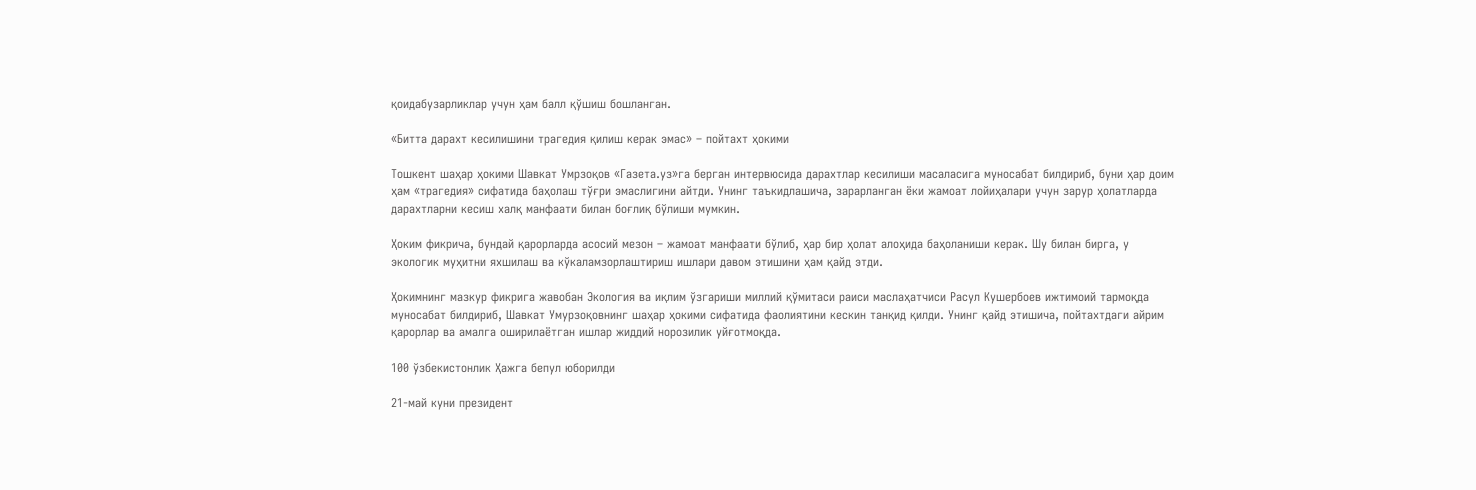қоидабузарликлар учун ҳам балл қўшиш бошланган.

«Битта дарахт кесилишини трагедия қилиш керак эмас» – пойтахт ҳокими

Тошкент шаҳар ҳокими Шавкат Умрзоқов «Газета.уз»га берган интервюсида дарахтлар кесилиши масаласига муносабат билдириб, буни ҳар доим ҳам «трагедия» сифатида баҳолаш тўғри эмаслигини айтди. Унинг таъкидлашича, зарарланган ёки жамоат лойиҳалари учун зарур ҳолатларда дарахтларни кесиш халқ манфаати билан боғлиқ бўлиши мумкин.

Ҳоким фикрича, бундай қарорларда асосий мезон – жамоат манфаати бўлиб, ҳар бир ҳолат алоҳида баҳоланиши керак. Шу билан бирга, у экологик муҳитни яхшилаш ва кўкаламзорлаштириш ишлари давом этишини ҳам қайд этди.

Ҳокимнинг мазкур фикрига жавобан Экология ва иқлим ўзгариши миллий қўмитаси раиси маслаҳатчиси Расул Кушербоев ижтимоий тармоқда муносабат билдириб, Шавкат Умурзоқовнинг шаҳар ҳокими сифатида фаолиятини кескин танқид қилди. Унинг қайд этишича, пойтахтдаги айрим қарорлар ва амалга оширилаётган ишлар жиддий норозилик уйғотмоқда.

100 ўзбекистонлик Ҳажга бепул юборилди

21-май куни президент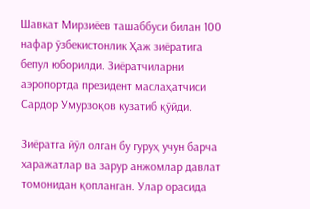Шавкат Мирзиёев ташаббуси билан 100 нафар ўзбекистонлик Ҳаж зиёратига бепул юборилди. Зиёратчиларни аэропортда президент маслаҳатчиси Сардор Умурзоқов кузатиб қўйди.

Зиёратга йўл олган бу гуруҳ учун барча харажатлар ва зарур анжомлар давлат томонидан қопланган. Улар орасида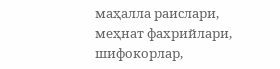маҳалла раислари, меҳнат фахрийлари, шифокорлар,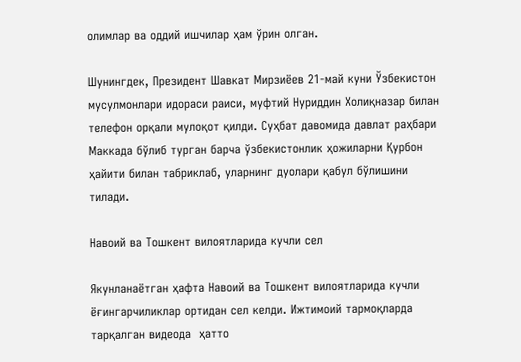олимлар ва оддий ишчилар ҳам ўрин олган.

Шунингдек, Президент Шавкат Мирзиёев 21-май куни Ўзбекистон мусулмонлари идораси раиси, муфтий Нуриддин Холиқназар билан телефон орқали мулоқот қилди. Суҳбат давомида давлат раҳбари Маккада бўлиб турган барча ўзбекистонлик ҳожиларни Қурбон ҳайити билан табриклаб, уларнинг дуолари қабул бўлишини тилади.

Навоий ва Тошкент вилоятларида кучли сел

Якунланаётган ҳафта Навоий ва Тошкент вилоятларида кучли ёғингарчиликлар ортидан сел келди. Ижтимоий тармоқларда тарқалган видеода  ҳатто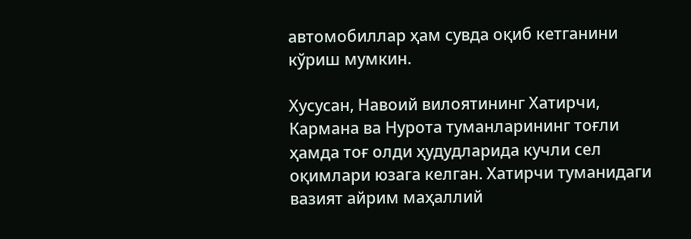автомобиллар ҳам сувда оқиб кетганини кўриш мумкин.

Хусусан, Навоий вилоятининг Хатирчи, Кармана ва Нурота туманларининг тоғли ҳамда тоғ олди ҳудудларида кучли сел оқимлари юзага келган. Хатирчи туманидаги вазият айрим маҳаллий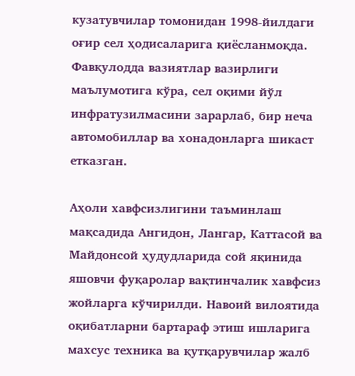кузатувчилар томонидан 1998-йилдаги оғир сел ҳодисаларига қиёсланмоқда. Фавқулодда вазиятлар вазирлиги маълумотига кўра, сел оқими йўл инфратузилмасини зарарлаб, бир неча автомобиллар ва хонадонларга шикаст етказган.

Аҳоли хавфсизлигини таъминлаш мақсадида Ангидон, Лангар, Каттасой ва Майдонсой ҳудудларида сой яқинида яшовчи фуқаролар вақтинчалик хавфсиз жойларга кўчирилди. Навоий вилоятида оқибатларни бартараф этиш ишларига махсус техника ва қутқарувчилар жалб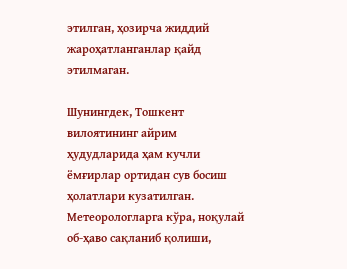этилган, ҳозирча жиддий жароҳатланганлар қайд этилмаган.

Шунингдек, Тошкент вилоятининг айрим ҳудудларида ҳам кучли ёмғирлар ортидан сув босиш ҳолатлари кузатилган. Метеорологларга кўра, ноқулай об-ҳаво сақланиб қолиши,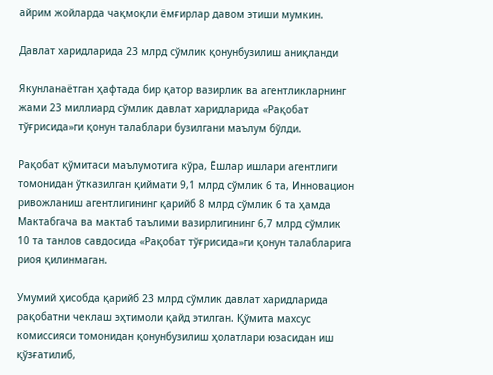айрим жойларда чақмоқли ёмғирлар давом этиши мумкин.

Давлат харидларида 23 млрд сўмлик қонунбузилиш аниқланди

Якунланаётган ҳафтада бир қатор вазирлик ва агентликларнинг жами 23 миллиард сўмлик давлат харидларида «Рақобат тўғрисида»ги қонун талаблари бузилгани маълум бўлди.

Рақобат қўмитаси маълумотига кўра, Ёшлар ишлари агентлиги томонидан ўтказилган қиймати 9,1 млрд сўмлик 6 та, Инновацион ривожланиш агентлигининг қарийб 8 млрд сўмлик 6 та ҳамда Мактабгача ва мактаб таълими вазирлигининг 6,7 млрд сўмлик 10 та танлов савдосида «Рақобат тўғрисида»ги қонун талабларига риоя қилинмаган.

Умумий ҳисобда қарийб 23 млрд сўмлик давлат харидларида рақобатни чеклаш эҳтимоли қайд этилган. Қўмита махсус комиссияси томонидан қонунбузилиш ҳолатлари юзасидан иш қўзғатилиб,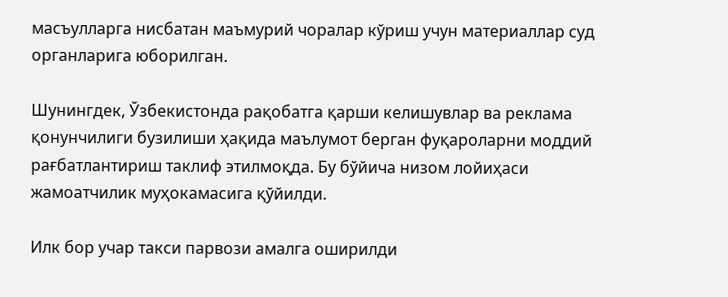масъулларга нисбатан маъмурий чоралар кўриш учун материаллар суд органларига юборилган.

Шунингдек, Ўзбекистонда рақобатга қарши келишувлар ва реклама қонунчилиги бузилиши ҳақида маълумот берган фуқароларни моддий рағбатлантириш таклиф этилмоқда. Бу бўйича низом лойиҳаси жамоатчилик муҳокамасига қўйилди.

Илк бор учар такси парвози амалга оширилди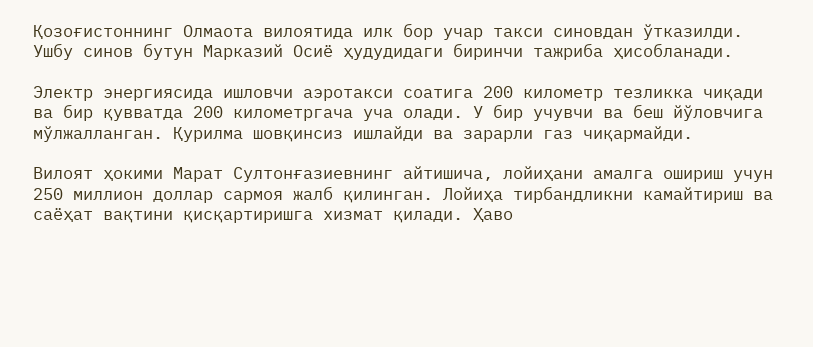Қозоғистоннинг Олмаота вилоятида илк бор учар такси синовдан ўтказилди. Ушбу синов бутун Марказий Осиё ҳудудидаги биринчи тажриба ҳисобланади.

Электр энергиясида ишловчи аэротакси соатига 200 километр тезликка чиқади ва бир қувватда 200 километргача уча олади. У бир учувчи ва беш йўловчига мўлжалланган. Қурилма шовқинсиз ишлайди ва зарарли газ чиқармайди.

Вилоят ҳокими Марат Султонғазиевнинг айтишича, лойиҳани амалга ошириш учун 250 миллион доллар сармоя жалб қилинган. Лойиҳа тирбандликни камайтириш ва саёҳат вақтини қисқартиришга хизмат қилади. Ҳаво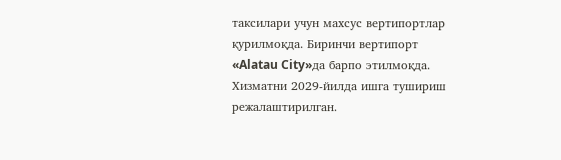таксилари учун махсус вертипортлар қурилмоқда. Биринчи вертипорт «Alatau City»да барпо этилмоқда. Хизматни 2029-йилда ишга тушириш режалаштирилган.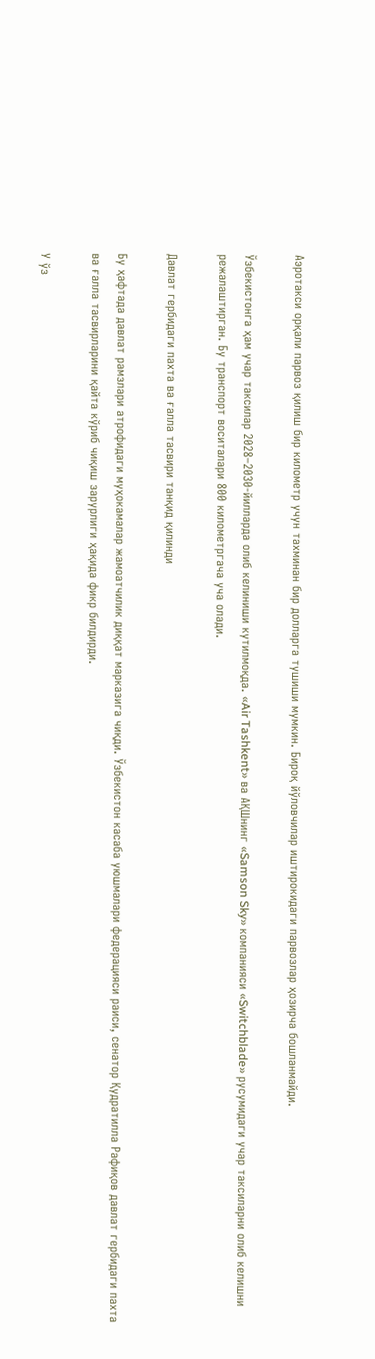Аэротакси орқали парвоз қилиш бир километр учун тахминан бир долларга тушиши мумкин. Бироқ йўловчилар иштирокидаги парвозлар ҳозирча бошланмайди.

Ўзбекистонга ҳам учар таксилар 2028–2030-йилларда олиб келиниши кутилмоқда. «Air Tashkent» ва АҚШнинг «Samson Sky» компанияси «Switchblade» русумидаги учар таксиларни олиб келишни режалаштирган. Бу транспорт воситалари 800 километргача уча олади.

Давлат гербидаги пахта ва ғалла тасвири танқид қилинди

Бу ҳафтада давлат рамзлари атрофидаги муҳокамалар жамоатчилик диққат марказига чиқди. Ўзбекистон касаба уюшмалари федерацияси раиси, сенатор Қудратилла Рафиқов давлат гербидаги пахта ва ғалла тасвирларини қайта кўриб чиқиш зарурлиги ҳақида фикр билдирди.

У ўз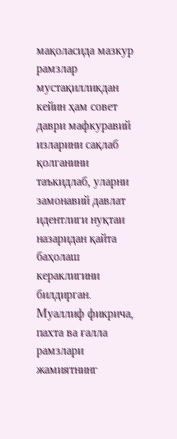мақоласида мазкур рамзлар мустақилликдан кейин ҳам совет даври мафкуравий изларини сақлаб қолганини таъкидлаб, уларни замонавий давлат идентлиги нуқтаи назаридан қайта баҳолаш кераклигини билдирган. Муаллиф фикрича, пахта ва ғалла рамзлари жамиятнинг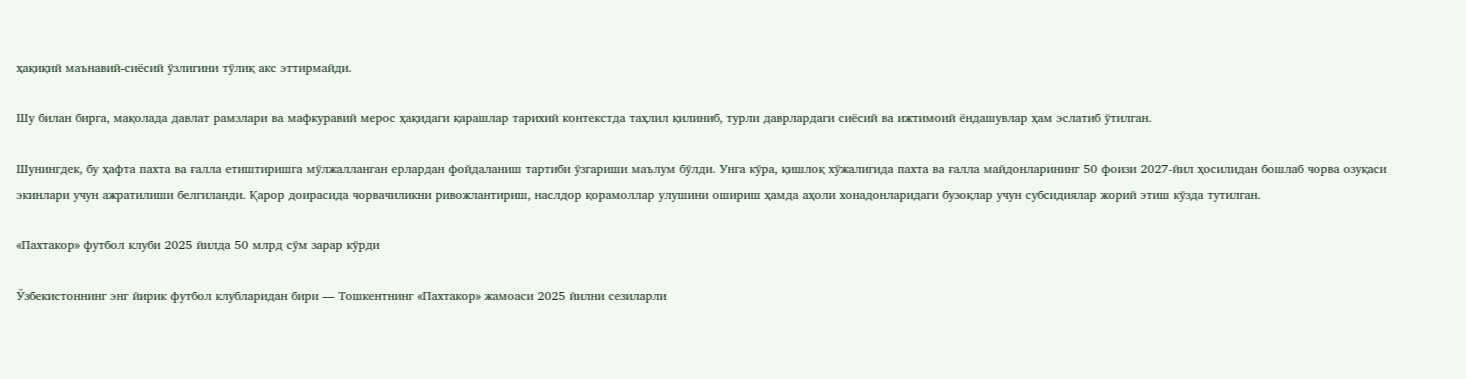ҳақиқий маънавий-сиёсий ўзлигини тўлиқ акс эттирмайди.

Шу билан бирга, мақолада давлат рамзлари ва мафкуравий мерос ҳақидаги қарашлар тарихий контекстда таҳлил қилиниб, турли даврлардаги сиёсий ва ижтимоий ёндашувлар ҳам эслатиб ўтилган.

Шунингдек, бу ҳафта пахта ва ғалла етиштиришга мўлжалланган ерлардан фойдаланиш тартиби ўзгариши маълум бўлди. Унга кўра, қишлоқ хўжалигида пахта ва ғалла майдонларининг 50 фоизи 2027-йил ҳосилидан бошлаб чорва озуқаси экинлари учун ажратилиши белгиланди. Қарор доирасида чорвачиликни ривожлантириш, наслдор қорамоллар улушини ошириш ҳамда аҳоли хонадонларидаги бузоқлар учун субсидиялар жорий этиш кўзда тутилган.

«Пахтакор» футбол клуби 2025 йилда 50 млрд сўм зарар кўрди

Ўзбекистоннинг энг йирик футбол клубларидан бири — Тошкентнинг «Пахтакор» жамоаси 2025 йилни сезиларли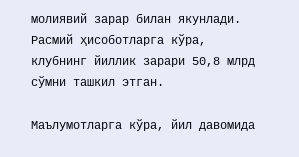молиявий зарар билан якунлади. Расмий ҳисоботларга кўра, клубнинг йиллик зарари 50,8 млрд сўмни ташкил этган.

Маълумотларга кўра, йил давомида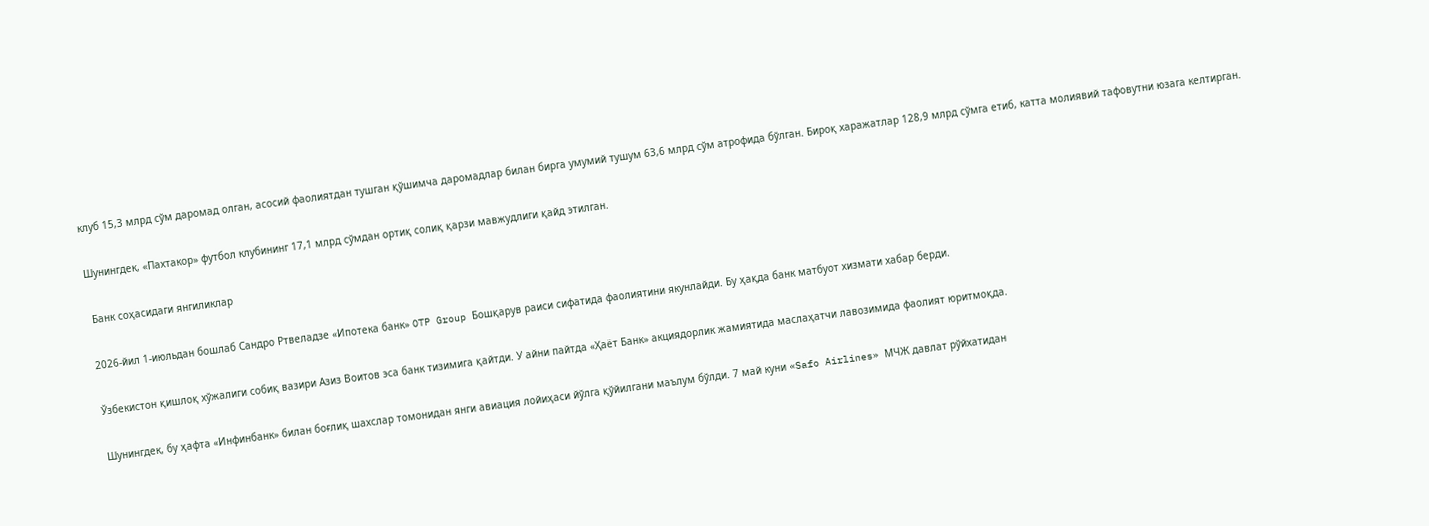клуб 15,3 млрд сўм даромад олган, асосий фаолиятдан тушган қўшимча даромадлар билан бирга умумий тушум 63,6 млрд сўм атрофида бўлган. Бироқ харажатлар 128,9 млрд сўмга етиб, катта молиявий тафовутни юзага келтирган.

Шунингдек, «Пахтакор» футбол клубининг 17,1 млрд сўмдан ортиқ солиқ қарзи мавжудлиги қайд этилган.

 Банк соҳасидаги янгиликлар

2026-йил 1-июльдан бошлаб Сандро Ртвеладзе «Ипотека банк» OTP Group Бошқарув раиси сифатида фаолиятини якунлайди. Бу ҳақда банк матбуот хизмати хабар берди.

Ўзбекистон қишлоқ хўжалиги собиқ вазири Азиз Воитов эса банк тизимига қайтди. У айни пайтда «Ҳаёт Банк» акциядорлик жамиятида маслаҳатчи лавозимида фаолият юритмоқда.

Шунингдек, бу ҳафта «Инфинбанк» билан боғлиқ шахслар томонидан янги авиация лойиҳаси йўлга қўйилгани маълум бўлди. 7 май куни «Safo Airlines» МЧЖ давлат рўйхатидан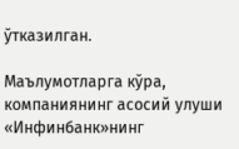ўтказилган.

Маълумотларга кўра, компаниянинг асосий улуши «Инфинбанк»нинг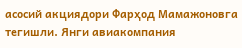асосий акциядори Фарҳод Мамажоновга тегишли. Янги авиакомпания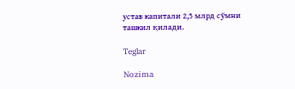устав капитали 2,5 млрд сўмни ташкил қилади.

Teglar

Nozima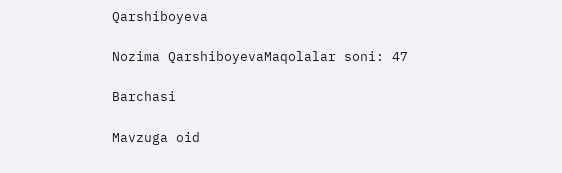Qarshiboyeva

Nozima QarshiboyevaMaqolalar soni: 47

Barchasi

Mavzuga oid